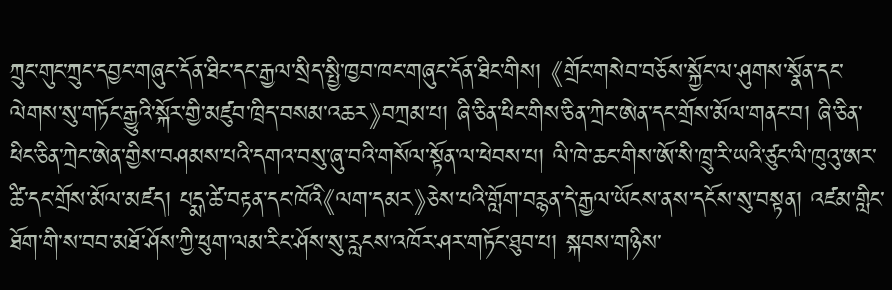ཀྲུང་གུང་ཀྲུང་དབྱང་གཞུང་དོན་ཐིང་དང་རྒྱལ་སྲིད་སྤྱི་ཁྱབ་ཁང་གཞུང་དོན་ཐིང་གིས། 《གྲོང་གསེབ་བཅོས་སྐྱོང་ལ་ཤུགས་སྣོན་དང་ལེགས་སུ་གཏོང་རྒྱུའི་སྐོར་གྱི་མཛུབ་ཁྲིད་བསམ་འཆར》བཀྲམ་པ། ཞི་ཅིན་ཕིང་གིས་ཅིན་ཀྲེང་ཨེན་དང་གྲོས་མོལ་གནང་བ། ཞི་ཅིན་ཕིང་ཅིན་ཀྲེང་ཨེན་གྱིས་བཤམས་པའི་དགའ་བསུ་ཞུ་བའི་གསོལ་སྟོན་ལ་ཕེབས་པ། ལི་ཁེ་ཆང་གིས་ཨོ་སི་ཁྲུ་རི་ཡའི་ཙུང་ལི་ཁུའུ་ཨར་ཚི་དང་གྲོས་མོལ་མཛད། པདྨ་ཚེ་བརྟན་དང་ཁོའི《ལག་དམར》ཅེས་པའི་གློག་བརྙན་དེ་རྒྱལ་ཡོངས་ནས་དངོས་སུ་བསྟན། འཛམ་གླིང་ཐོག་གི་ས་བབ་མཐོ་ཤོས་ཀྱི་ཕུག་ལམ་རིང་ཤོས་སུ་རླངས་འཁོར་ཤར་གཏོང་ཐུབ་པ། སྐབས་གཉིས་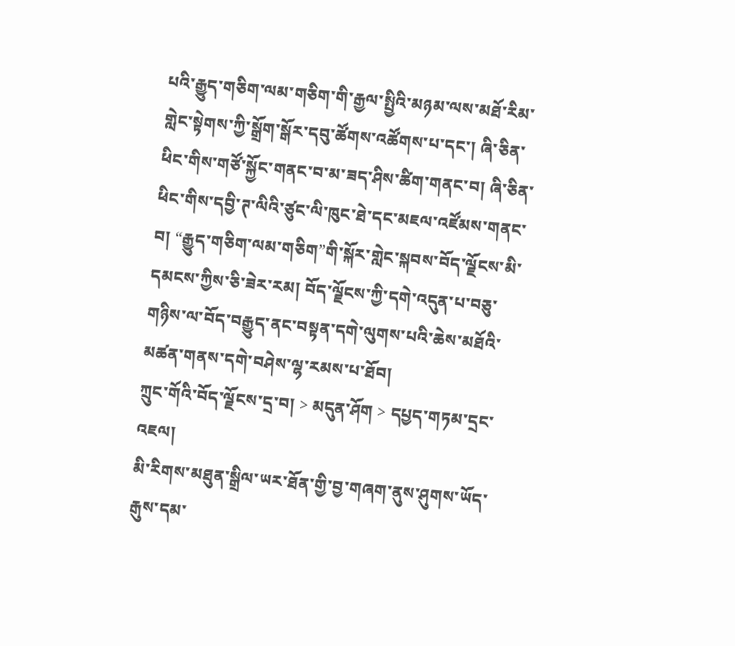པའི་རྒྱུད་གཅིག་ལམ་གཅིག་གི་རྒྱལ་སྤྱིའི་མཉམ་ལས་མཐོ་རིམ་གླེང་སྟེགས་ཀྱི་སྒྲོག་སྒོར་དབུ་ཚོགས་འཚོགས་པ་དང་། ཞི་ཅིན་ཕིང་གིས་གཙོ་སྐྱོང་གནང་བ་མ་ཟད་ཤིས་ཚིག་གནང་བ། ཞི་ཅིན་ཕིང་གིས་དབྱི་ཊ་ལིའི་ཙུང་ལི་ཁུང་ཐེ་དང་མཇལ་འཛོམས་གནང་བ། “རྒྱུད་གཅིག་ལམ་གཅིག”གི་སྐོར་གླེང་སྐབས་བོད་ལྗོངས་མི་དམངས་ཀྱིས་ཅི་ཟེར་རམ། བོད་ལྗོངས་ཀྱི་དགེ་འདུན་པ་བཅུ་གཉིས་ལ་བོད་བརྒྱུད་ནང་བསྟན་དགེ་ལུགས་པའི་ཆེས་མཐོའི་མཚན་གནས་དགེ་བཤེས་ལྷ་རམས་པ་ཐོབ།
ཀྲུང་གོའི་བོད་ལྗོངས་དྲ་བ། > མདུན་ཤོག > དཔྱད་གཏམ་དྲང་འཇལ།
མི་རིགས་མཐུན་སྒྲིལ་ཡར་ཐོན་གྱི་བྱ་གཞག་ནུས་ཤུགས་ཡོད་རྒུས་དམ་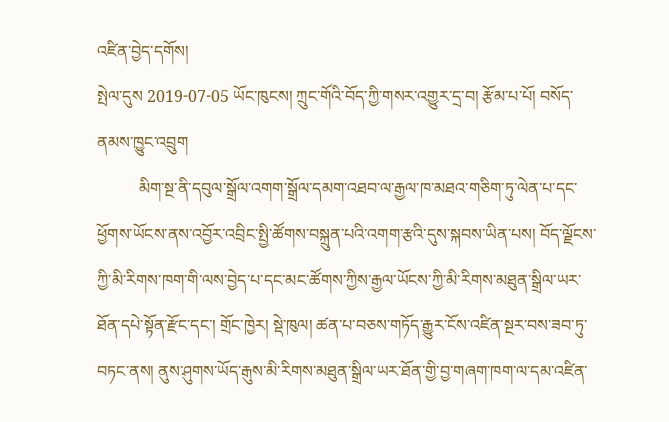འཛིན་བྱེད་དགོས།
སྤེལ་དུས 2019-07-05 ཡོང་ཁུངས། ཀྲུང་གོའི་བོད་ཀྱི་གསར་འགྱུར་དྲ་བ། རྩོམ་པ་པོ། བསོད་ནམས་ཁྱུང་འབྲུག
          མིག་སྔ་ནི་དབུལ་སྒྲོལ་འགག་སྒྲོལ་དམག་འཐབ་ལ་རྒྱལ་ཁ་མཐའ་གཅིག་ཏུ་ལེན་པ་དང་ཕྱོགས་ཡོངས་ནས་འབྱོར་འབྲིང་སྤྱི་ཚོགས་བསྐྲུན་པའི་འགག་རྩའི་དུས་སྐབས་ཡིན་པས། བོད་ལྗོངས་ཀྱི་མི་རིགས་ཁག་གི་ལས་བྱེད་པ་དང་མང་ཚོགས་ཀྱིས་རྒྱལ་ཡོངས་ཀྱི་མི་རིགས་མཐུན་སྒྲིལ་ཡར་ཐོན་དཔེ་སྟོན་རྫོང་དང་། གྲོང་ཁྱེར། སྡེ་ཁུལ། ཚན་པ་བཅས་གཏོད་རྒྱུར་ངོས་འཛིན་སྔར་བས་ཟབ་ཏུ་བཏང་ནས། ནུས་ཤུགས་ཡོད་རྒུས་མི་རིགས་མཐུན་སྒྲིལ་ཡར་ཐོན་གྱི་བྱ་གཞག་ཁག་ལ་དམ་འཛིན་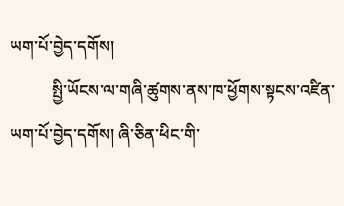ཡག་པོ་བྱེད་དགོས།
          སྤྱི་ཡོངས་ལ་གཞི་ཚུགས་ནས་ཁ་ཕྱོགས་སྟངས་འཛིན་ཡག་པོ་བྱེད་དགོས། ཞི་ཅིན་ཕིང་གི་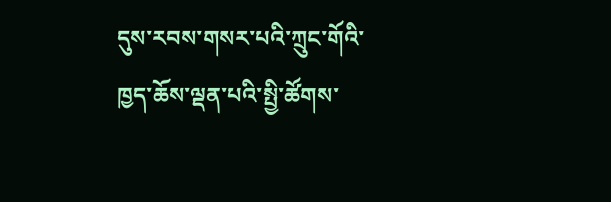དུས་རབས་གསར་པའི་ཀྲུང་གོའི་ཁྱད་ཆོས་ལྡན་པའི་སྤྱི་ཚོགས་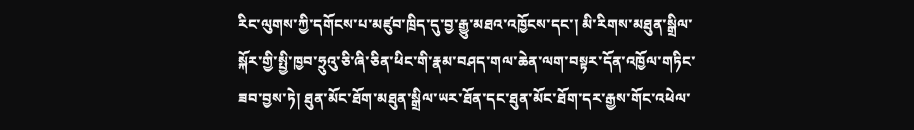རིང་ལུགས་ཀྱི་དགོངས་པ་མཛུབ་ཁྲིད་དུ་བྱ་རྒྱུ་མཐའ་འཁྱོངས་དང་། མི་རིགས་མཐུན་སྒྲིལ་སྐོར་གྱི་སྤྱི་ཁྱབ་ཧྲུའུ་ཅི་ཞི་ཅིན་ཕིང་གི་རྣམ་བཤད་གལ་ཆེན་ལག་བསྟར་དོན་འཁྱོལ་གཏིང་ཟབ་བྱས་ཏེ། ཐུན་མོང་ཐོག་མཐུན་སྒྲིལ་ཡར་ཐོན་དང་ཐུན་མོང་ཐོག་དར་རྒྱས་གོང་འཕེལ་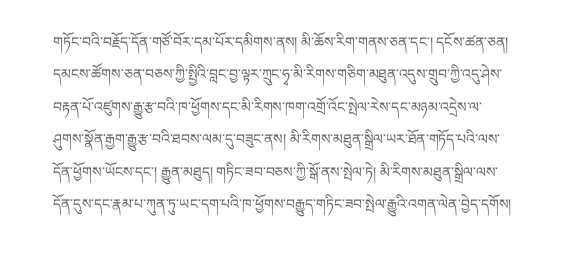གཏོང་བའི་བརྗོད་དོན་གཙོ་བོར་དམ་པོར་དམིགས་ནས། མི་ཆོས་རིག་གནས་ཅན་དང་། དངོས་ཚན་ཅན། དམངས་ཚོགས་ཅན་བཅས་ཀྱི་སྤྱིའི་བླང་བྱ་ལྟར་ཀྲུང་ཧྭ་མི་རིགས་གཅིག་མཐུན་འདུས་གྲུབ་ཀྱི་འདུ་ཤེས་བརྟན་པོ་འཛུགས་རྒྱུ་རྩ་བའི་ཁ་ཕྱོགས་དང་མི་རིགས་ཁག་འགྲོ་འོང་སྤེལ་རེས་དང་མཉམ་འདྲེས་ལ་ཤུགས་སྣོན་རྒྱག་རྒྱུ་རྩ་བའི་ཐབས་ལམ་དུ་བཟུང་ནས། མི་རིགས་མཐུན་སྒྲིལ་ཡར་ཐོན་གཏོད་པའི་ལས་དོན་ཕྱོགས་ཡོངས་དང་། རྒྱུན་མཐུད། གཏིང་ཟབ་བཅས་ཀྱི་སྒོ་ནས་སྤེལ་ཏེ། མི་རིགས་མཐུན་སྒྲིལ་ལས་དོན་དུས་དང་རྣམ་པ་ཀུན་ཏུ་ཡང་དག་པའི་ཁ་ཕྱོགས་བརྒྱུད་གཏིང་ཟབ་སྤེལ་རྒྱུའི་འགན་ལེན་བྱེད་དགོས།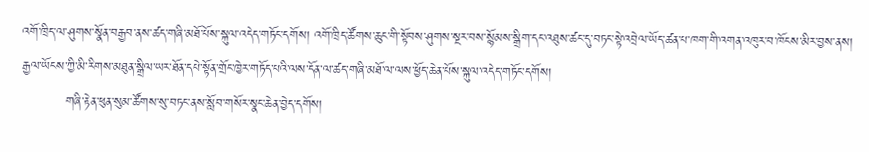འགོ་ཁྲིད་ལ་ཤུགས་སྣོན་བརྒྱབ་ནས་ཚད་གཞི་མཐོ་པོས་སྐུལ་འདེད་གཏོང་དགོས། འགོ་ཁྲིད་ཚོགས་ཆུང་གི་སྟོབས་ཤུགས་སྔར་བས་སྙོམས་སྒྲིག་དང་འཐུས་ཚང་དུ་བཏང་སྟེ་འབྲེལ་ཡོད་ཚན་པ་ཁག་གི་འགན་འཁུར་བ་ཁོངས་མིར་བྱས་ནས། རྒྱལ་ཡོངས་ཀྱི་མི་རིགས་མཐུན་སྒྲིལ་ཡར་ཐོན་དཔེ་སྟོན་གྲོང་ཁྱེར་གཏོད་པའི་ལས་དོན་ལ་ཚད་གཞི་མཐོ་ལ་ལས་ཕྱོད་ཆེན་པོས་སྐུལ་འདེད་གཏོང་དགོས།
          གཞི་རྟེན་ཕུན་སུམ་ཚོགས་སུ་བཏང་ནས་སློབ་གསོར་སྣང་ཆེན་བྱེད་དགོས།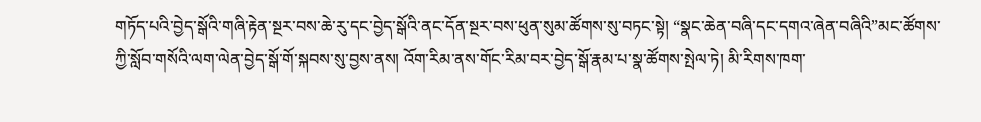གཏོད་པའི་བྱེད་སྒོའི་གཞི་རྟེན་སྔར་བས་ཆེ་རུ་དང་བྱེད་སྒོའི་ནང་དོན་སྔར་བས་ཕུན་སུམ་ཚོགས་སུ་བཏང་སྟེ། “སྣང་ཆེན་བཞི་དང་དགའ་ཞེན་བཞིའི”མང་ཚོགས་ཀྱི་སློབ་གསོའི་ལག་ལེན་བྱེད་སྒོ་གོ་སྐབས་སུ་བྱས་ནས། འོག་རིམ་ནས་གོང་རིམ་བར་བྱེད་སྒོ་རྣམ་པ་སྣ་ཚོགས་སྤེལ་ཏེ། མི་རིགས་ཁག་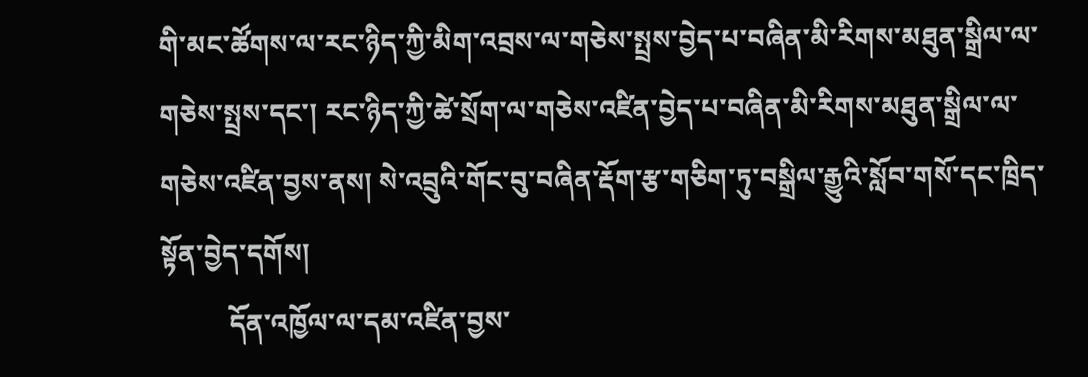གི་མང་ཚོགས་ལ་རང་ཉིད་ཀྱི་མིག་འབྲས་ལ་གཅེས་སྤྲས་བྱེད་པ་བཞིན་མི་རིགས་མཐུན་སྒྲིལ་ལ་གཅེས་སྤྲས་དང་། རང་ཉིད་ཀྱི་ཚེ་སྲོག་ལ་གཅེས་འཛིན་བྱེད་པ་བཞིན་མི་རིགས་མཐུན་སྒྲིལ་ལ་གཅེས་འཛིན་བྱས་ནས། སེ་འབྲུའི་གོང་བུ་བཞིན་རྡོག་རྩ་གཅིག་ཏུ་བསྒྲིལ་རྒྱུའི་སློབ་གསོ་དང་ཁྲིད་སྟོན་བྱེད་དགོས།
          དོན་འཁྱོལ་ལ་དམ་འཛིན་བྱས་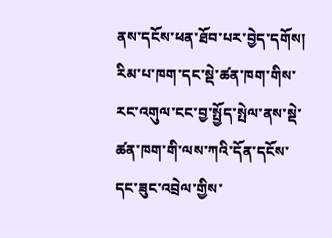ནས་དངོས་ཕན་ཐོབ་པར་བྱེད་དགོས། རིམ་པ་ཁག་དང་སྡེ་ཚན་ཁག་གིས་རང་འགུལ་ངང་བྱ་སྤྱོད་སྤེལ་ནས་སྡེ་ཚན་ཁག་གི་ལས་ཀའི་དོན་དངོས་དང་ཟུང་འབྲེལ་གྱིས་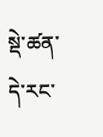སྡེ་ཚན་དེ་རང་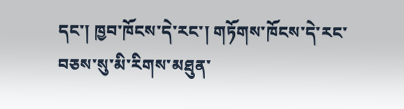དང་། ཁྱབ་ཁོངས་དེ་རང་། གཏོགས་ཁོངས་དེ་རང་བཅས་སུ་མི་རིགས་མཐུན་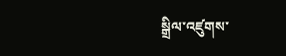སྒྲིལ་འཛུགས་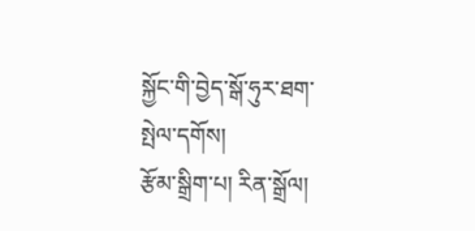སྐྱོང་གི་བྱེད་སྒོ་ཧུར་ཐག་སྤེལ་དགོས།
རྩོམ་སྒྲིག་པ། རིན་སྒྲོལ།